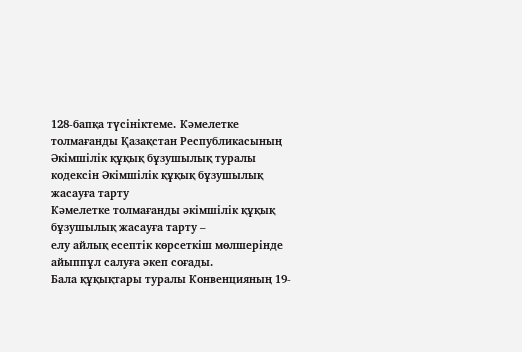128-бапқа түсініктеме. Кәмелетке толмағанды Қазақстан Республикасының Әкімшілік құқық бұзушылық туралы кодексін Әкімшілік құқық бұзушылық жасауға тарту
Кәмелетке толмағанды әкімшілік құқық бұзушылық жасауға тарту –
елу айлық есептік көрсеткіш мөлшерінде айыппұл салуға әкеп соғады.
Бала құқықтары туралы Конвенцияның 19-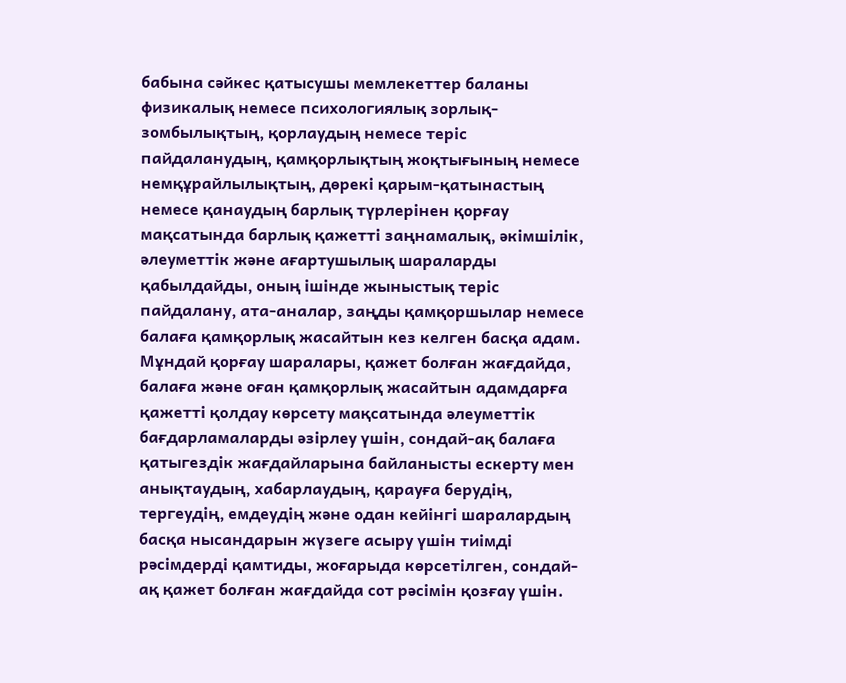бабына сәйкес қатысушы мемлекеттер баланы физикалық немесе психологиялық зорлық-зомбылықтың, қорлаудың немесе теріс пайдаланудың, қамқорлықтың жоқтығының немесе немқұрайлылықтың, дөрекі қарым-қатынастың немесе қанаудың барлық түрлерінен қорғау мақсатында барлық қажетті заңнамалық, әкімшілік, әлеуметтік және ағартушылық шараларды қабылдайды, оның ішінде жыныстық теріс пайдалану, ата-аналар, заңды қамқоршылар немесе балаға қамқорлық жасайтын кез келген басқа адам. Мұндай қорғау шаралары, қажет болған жағдайда, балаға және оған қамқорлық жасайтын адамдарға қажетті қолдау көрсету мақсатында әлеуметтік бағдарламаларды әзірлеу үшін, сондай-ақ балаға қатыгездік жағдайларына байланысты ескерту мен анықтаудың, хабарлаудың, қарауға берудің, тергеудің, емдеудің және одан кейінгі шаралардың басқа нысандарын жүзеге асыру үшін тиімді рәсімдерді қамтиды, жоғарыда көрсетілген, сондай-ақ қажет болған жағдайда сот рәсімін қозғау үшін.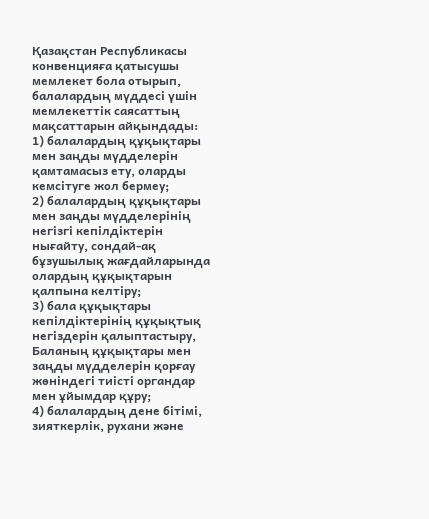Қазақстан Республикасы конвенцияға қатысушы мемлекет бола отырып, балалардың мүддесі үшін мемлекеттік саясаттың мақсаттарын айқындады:
1) балалардың құқықтары мен заңды мүдделерін қамтамасыз ету, оларды кемсітуге жол бермеу;
2) балалардың құқықтары мен заңды мүдделерінің негізгі кепілдіктерін нығайту, сондай-ақ бұзушылық жағдайларында олардың құқықтарын қалпына келтіру;
3) бала құқықтары кепілдіктерінің құқықтық негіздерін қалыптастыру, Баланың құқықтары мен заңды мүдделерін қорғау жөніндегі тиісті органдар мен ұйымдар құру;
4) балалардың дене бітімі, зияткерлік, рухани және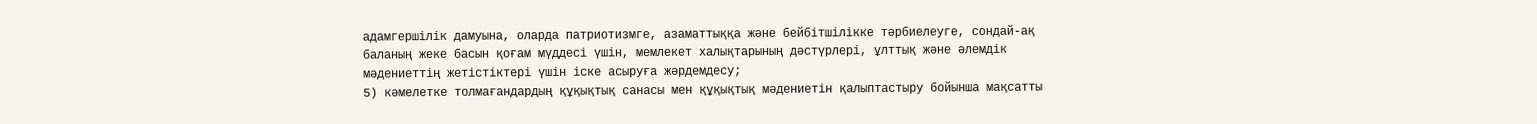адамгершілік дамуына, оларда патриотизмге, азаматтыққа және бейбітшілікке тәрбиелеуге, сондай-ақ баланың жеке басын қоғам мүддесі үшін, мемлекет халықтарының дәстүрлері, ұлттық және әлемдік мәдениеттің жетістіктері үшін іске асыруға жәрдемдесу;
5) кәмелетке толмағандардың құқықтық санасы мен құқықтық мәдениетін қалыптастыру бойынша мақсатты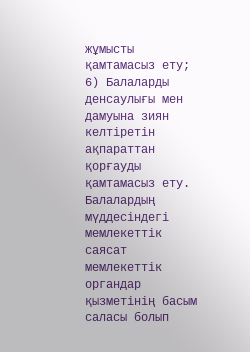жұмысты қамтамасыз ету;
6) Балаларды денсаулығы мен дамуына зиян келтіретін ақпараттан қорғауды қамтамасыз ету.
Балалардың мүддесіндегі мемлекеттік саясат мемлекеттік органдар қызметінің басым саласы болып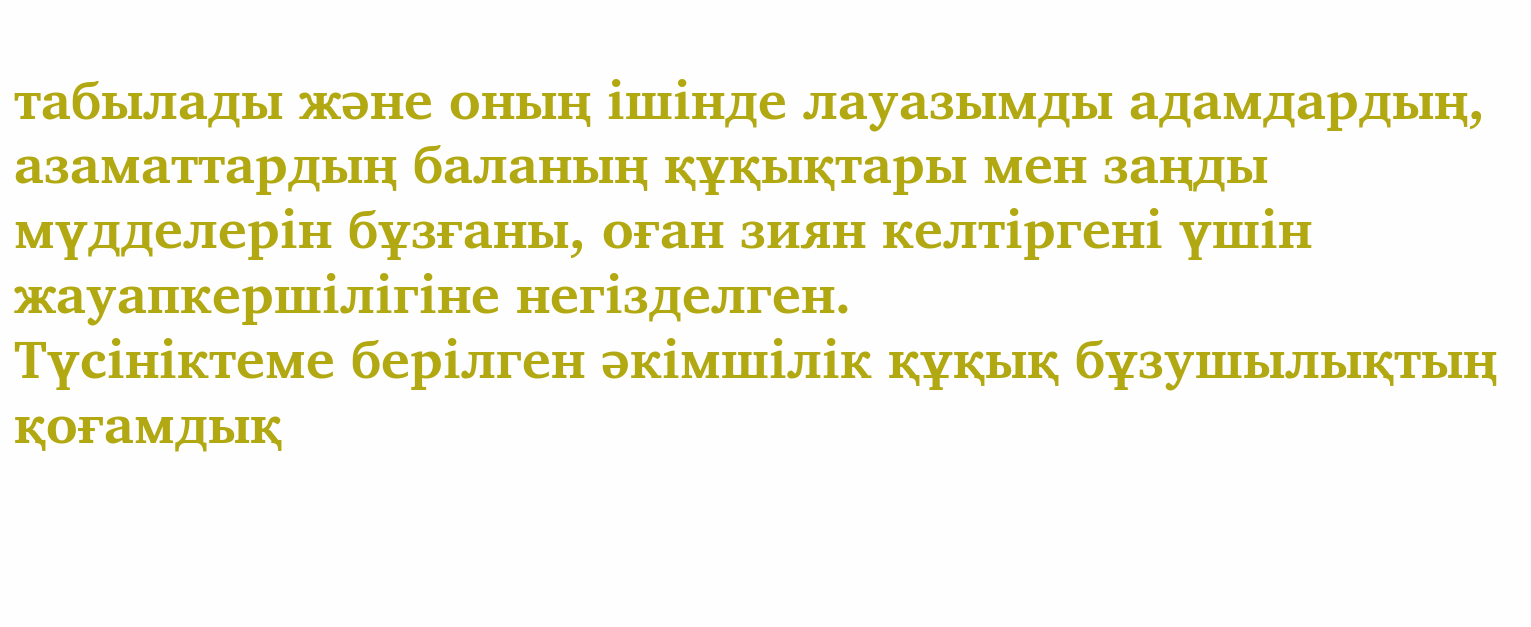табылады және оның ішінде лауазымды адамдардың, азаматтардың баланың құқықтары мен заңды мүдделерін бұзғаны, оған зиян келтіргені үшін жауапкершілігіне негізделген.
Түсініктеме берілген әкімшілік құқық бұзушылықтың қоғамдық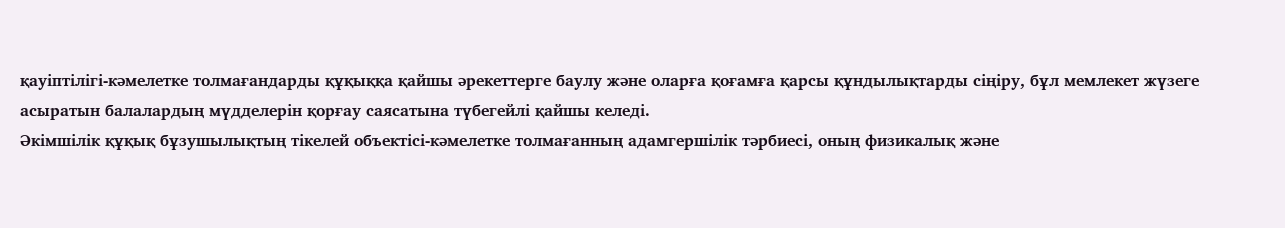қауіптілігі-кәмелетке толмағандарды құқыққа қайшы әрекеттерге баулу және оларға қоғамға қарсы құндылықтарды сіңіру, бұл мемлекет жүзеге асыратын балалардың мүдделерін қорғау саясатына түбегейлі қайшы келеді.
Әкімшілік құқық бұзушылықтың тікелей объектісі-кәмелетке толмағанның адамгершілік тәрбиесі, оның физикалық және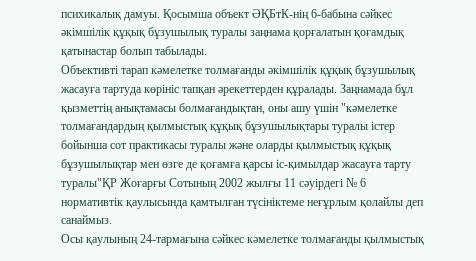психикалық дамуы. Қосымша объект ӘҚБтК-нің 6-бабына сәйкес әкімшілік құқық бұзушылық туралы заңнама қорғалатын қоғамдық қатынастар болып табылады.
Объективті тарап кәмелетке толмағанды әкімшілік құқық бұзушылық жасауға тартуда көрініс тапқан әрекеттерден құралады. Заңнамада бұл қызметтің анықтамасы болмағандықтан, оны ашу үшін "кәмелетке толмағандардың қылмыстық құқық бұзушылықтары туралы істер бойынша сот практикасы туралы және оларды қылмыстық құқық бұзушылықтар мен өзге де қоғамға қарсы іс-қимылдар жасауға тарту туралы"ҚР Жоғарғы Сотының 2002 жылғы 11 сәуірдегі № 6 нормативтік қаулысында қамтылған түсініктеме неғұрлым қолайлы деп санаймыз.
Осы қаулының 24-тармағына сәйкес кәмелетке толмағанды қылмыстық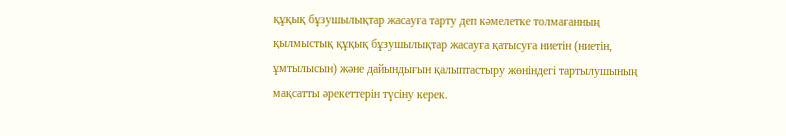құқық бұзушылықтар жасауға тарту деп кәмелетке толмағанның қылмыстық құқық бұзушылықтар жасауға қатысуға ниетін (ниетін, ұмтылысын) және дайындығын қалыптастыру жөніндегі тартылушының мақсатты әрекеттерін түсіну керек.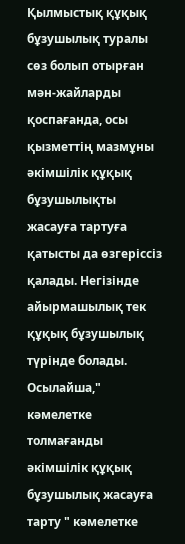Қылмыстық құқық бұзушылық туралы сөз болып отырған мән-жайларды қоспағанда, осы қызметтің мазмұны әкімшілік құқық бұзушылықты жасауға тартуға қатысты да өзгеріссіз қалады. Негізінде айырмашылық тек құқық бұзушылық түрінде болады. Осылайша," кәмелетке толмағанды әкімшілік құқық бұзушылық жасауға тарту " кәмелетке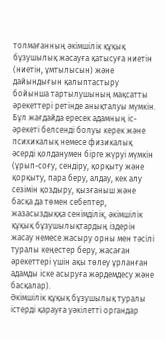толмағанның әкімшілік құқық бұзушылық жасауға қатысуға ниетін (ниетін, ұмтылысын) және дайындығын қалыптастыру бойынша тартылушының мақсатты әрекеттері ретінде анықталуы мүмкін.
Бұл жағдайда ересек адамның іс-әрекеті белсенді болуы керек және психикалық немесе физикалық әсерді қолданумен бірге жүруі мүмкін (ұрып-соғу, сендіру, қорқыту және қорқыту, пара беру, алдау, кек алу сезімін қоздыру, қызғаныш және басқа да төмен себептер, жазасыздыққа сенімділік, әкімшілік құқық бұзушылықтардың іздерін жасау немесе жасыру орны мен тәсілі туралы кеңестер беру, жасаған әрекеттері үшін ақы төлеу ұрланған адамды іске асыруға жәрдемдесу және басқалар).
Әкімшілік құқық бұзушылық туралы істерді қарауға уәкілетті органдар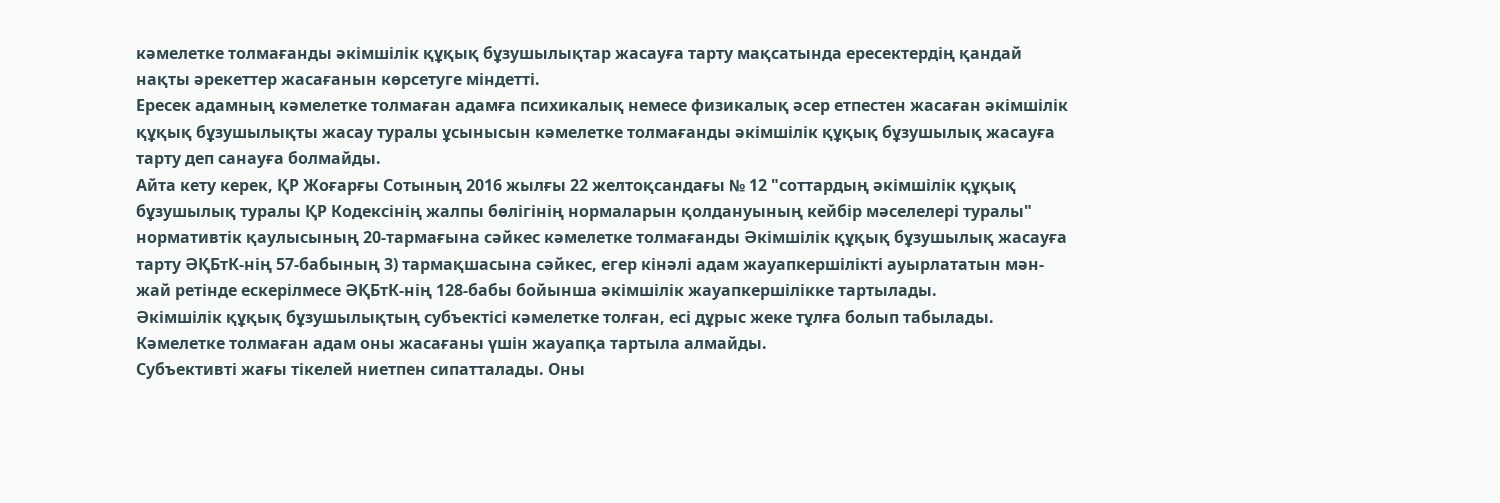кәмелетке толмағанды әкімшілік құқық бұзушылықтар жасауға тарту мақсатында ересектердің қандай нақты әрекеттер жасағанын көрсетуге міндетті.
Ересек адамның кәмелетке толмаған адамға психикалық немесе физикалық әсер етпестен жасаған әкімшілік құқық бұзушылықты жасау туралы ұсынысын кәмелетке толмағанды әкімшілік құқық бұзушылық жасауға тарту деп санауға болмайды.
Айта кету керек, ҚР Жоғарғы Сотының 2016 жылғы 22 желтоқсандағы № 12 "соттардың әкімшілік құқық бұзушылық туралы ҚР Кодексінің жалпы бөлігінің нормаларын қолдануының кейбір мәселелері туралы" нормативтік қаулысының 20-тармағына сәйкес кәмелетке толмағанды Әкімшілік құқық бұзушылық жасауға тарту ӘҚБтК-нің 57-бабының 3) тармақшасына сәйкес, егер кінәлі адам жауапкершілікті ауырлататын мән-жай ретінде ескерілмесе ӘҚБтК-нің 128-бабы бойынша әкімшілік жауапкершілікке тартылады.
Әкімшілік құқық бұзушылықтың субъектісі кәмелетке толған, есі дұрыс жеке тұлға болып табылады. Кәмелетке толмаған адам оны жасағаны үшін жауапқа тартыла алмайды.
Субъективті жағы тікелей ниетпен сипатталады. Оны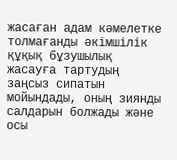жасаған адам кәмелетке толмағанды әкімшілік құқық бұзушылық жасауға тартудың заңсыз сипатын мойындады, оның зиянды салдарын болжады және осы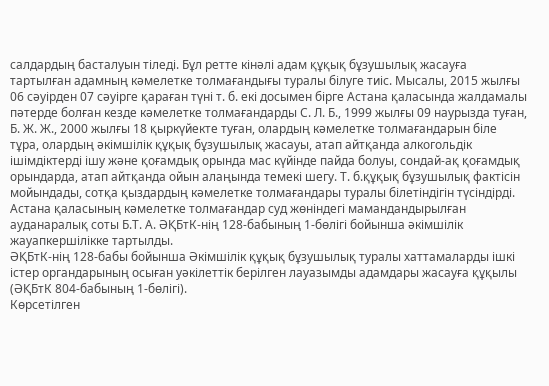салдардың басталуын тіледі. Бұл ретте кінәлі адам құқық бұзушылық жасауға тартылған адамның кәмелетке толмағандығы туралы білуге тиіс. Мысалы, 2015 жылғы 06 сәуірден 07 сәуірге қараған түні т. б. екі досымен бірге Астана қаласында жалдамалы пәтерде болған кезде кәмелетке толмағандарды С. Л. Б., 1999 жылғы 09 наурызда туған, Б. Ж. Ж., 2000 жылғы 18 қыркүйекте туған, олардың кәмелетке толмағандарын біле тұра, олардың әкімшілік құқық бұзушылық жасауы, атап айтқанда алкогольдік ішімдіктерді ішу және қоғамдық орында мас күйінде пайда болуы, сондай-ақ қоғамдық орындарда, атап айтқанда ойын алаңында темекі шегу. Т. б.құқық бұзушылық фактісін мойындады, сотқа қыздардың кәмелетке толмағандары туралы білетіндігін түсіндірді. Астана қаласының кәмелетке толмағандар суд жөніндегі мамандандырылған ауданаралық соты Б.Т. А. ӘҚБтК-нің 128-бабының 1-бөлігі бойынша әкімшілік жауапкершілікке тартылды.
ӘҚБтК-нің 128-бабы бойынша Әкімшілік құқық бұзушылық туралы хаттамаларды ішкі істер органдарының осыған уәкілеттік берілген лауазымды адамдары жасауға құқылы (ӘҚБтК 804-бабының 1-бөлігі).
Көрсетілген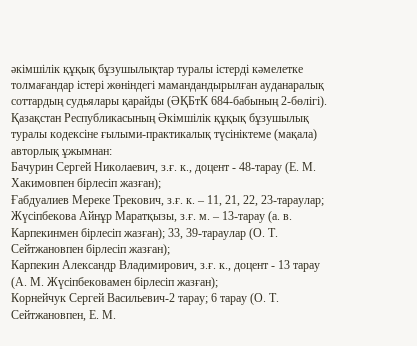әкімшілік құқық бұзушылықтар туралы істерді кәмелетке толмағандар істері жөніндегі мамандандырылған ауданаралық соттардың судьялары қарайды (ӘҚБтК 684-бабының 2-бөлігі).
Қазақстан Республикасының Әкімшілік құқық бұзушылық туралы кодексіне ғылыми-практикалық түсініктеме (мақала) авторлық ұжымнан:
Бачурин Сергей Николаевич, з.ғ. к., доцент - 48-тарау (Е. М. Хакимовпен бірлесіп жазған);
Ғабдуалиев Мереке Трекович, з.ғ. к. – 11, 21, 22, 23-тараулар;
Жүсіпбекова Айнұр Маратқызы, з.ғ. м. – 13-тарау (а. в. Карпекинмен бірлесіп жазған); 33, 39-тараулар (О. Т. Сейтжановпен бірлесіп жазған);
Карпекин Александр Владимирович, з.ғ. к., доцент - 13 тарау (А. М. Жүсіпбековамен бірлесіп жазған);
Корнейчук Сергей Васильевич-2 тарау; 6 тарау (О. Т. Сейтжановпен, Е. М.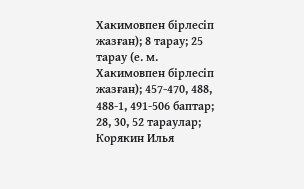Хакимовпен бірлесіп жазған); 8 тарау; 25 тарау (е. м. Хакимовпен бірлесіп жазған); 457-470, 488, 488-1, 491-506 баптар; 28, 30, 52 тараулар;
Корякин Илья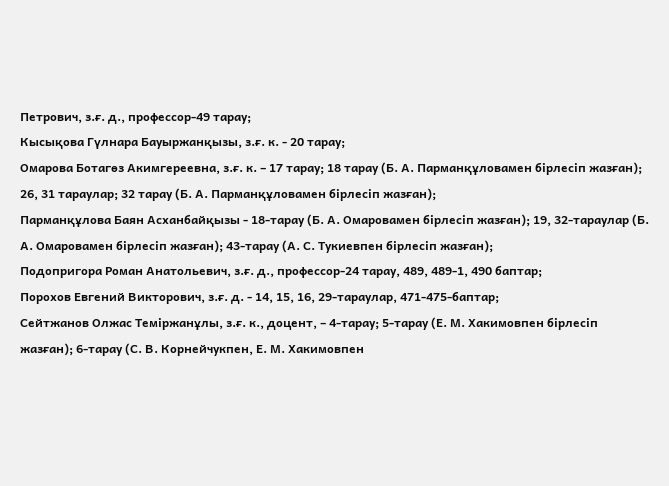Петрович, з.ғ. д., профессор-49 тарау;
Кысықова Гүлнара Бауыржанқызы, з.ғ. к. - 20 тарау;
Омарова Ботагөз Акимгереевна, з.ғ. к. – 17 тарау; 18 тарау (Б. А. Парманқұловамен бірлесіп жазған); 26, 31 тараулар; 32 тарау (Б. А. Парманқұловамен бірлесіп жазған);
Парманқұлова Баян Асханбайқызы - 18-тарау (Б. А. Омаровамен бірлесіп жазған); 19, 32-тараулар (Б. А. Омаровамен бірлесіп жазған); 43-тарау (А. С. Тукиевпен бірлесіп жазған);
Подопригора Роман Анатольевич, з.ғ. д., профессор-24 тарау, 489, 489-1, 490 баптар;
Порохов Евгений Викторович, з.ғ. д. - 14, 15, 16, 29-тараулар, 471-475-баптар;
Сейтжанов Олжас Теміржанұлы, з.ғ. к., доцент, – 4-тарау; 5-тарау (Е. М. Хакимовпен бірлесіп жазған); 6-тарау (С. В. Корнейчукпен, Е. М. Хакимовпен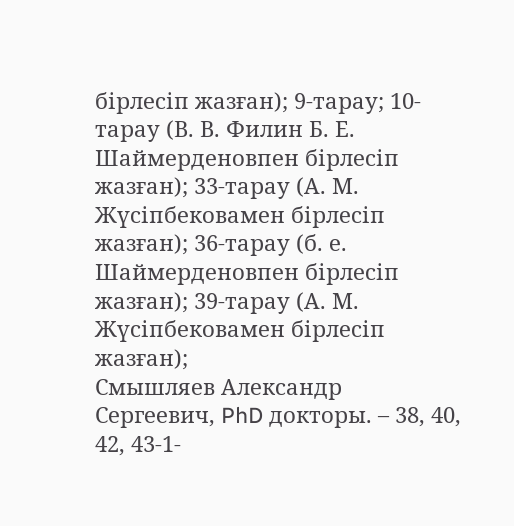бірлесіп жазған); 9-тарау; 10-тарау (В. В. Филин Б. Е. Шаймерденовпен бірлесіп жазған); 33-тарау (А. М. Жүсіпбековамен бірлесіп жазған); 36-тарау (б. е. Шаймерденовпен бірлесіп жазған); 39-тарау (А. М. Жүсіпбековамен бірлесіп жазған);
Смышляев Александр Сергеевич, PhD докторы. – 38, 40, 42, 43-1-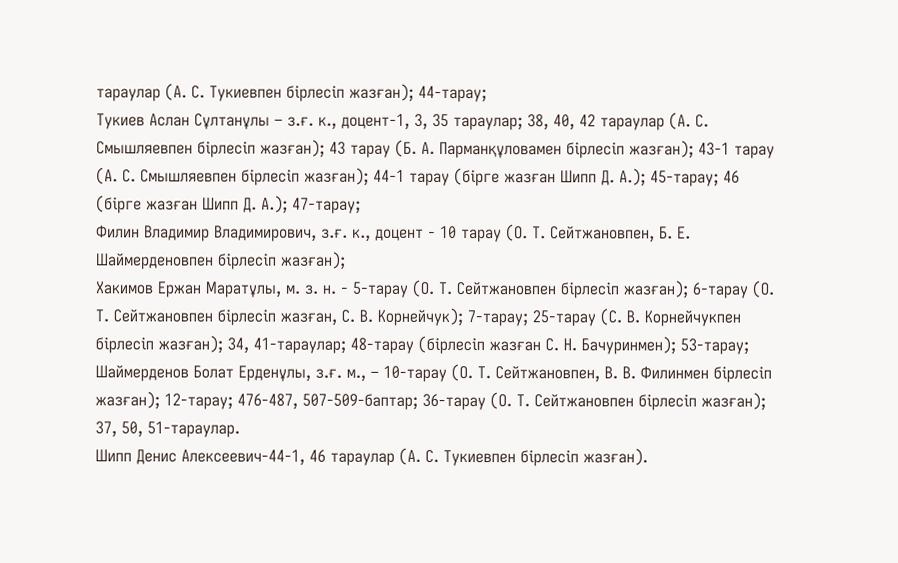тараулар (А. С. Тукиевпен бірлесіп жазған); 44-тарау;
Тукиев Аслан Сұлтанұлы – з.ғ. к., доцент-1, 3, 35 тараулар; 38, 40, 42 тараулар (А. С. Смышляевпен бірлесіп жазған); 43 тарау (Б. А. Парманқұловамен бірлесіп жазған); 43-1 тарау (А. С. Смышляевпен бірлесіп жазған); 44-1 тарау (бірге жазған Шипп Д. А.); 45-тарау; 46 (бірге жазған Шипп Д. А.); 47-тарау;
Филин Владимир Владимирович, з.ғ. к., доцент - 10 тарау (О. Т. Сейтжановпен, Б. Е. Шаймерденовпен бірлесіп жазған);
Хакимов Ержан Маратұлы, м. з. н. - 5-тарау (О. Т. Сейтжановпен бірлесіп жазған); 6-тарау (О. Т. Сейтжановпен бірлесіп жазған, С. В. Корнейчук); 7-тарау; 25-тарау (С. В. Корнейчукпен бірлесіп жазған); 34, 41-тараулар; 48-тарау (бірлесіп жазған С. Н. Бачуринмен); 53-тарау;
Шаймерденов Болат Ерденұлы, з.ғ. м., – 10-тарау (О. Т. Сейтжановпен, В. В. Филинмен бірлесіп жазған); 12-тарау; 476-487, 507-509-баптар; 36-тарау (О. Т. Сейтжановпен бірлесіп жазған); 37, 50, 51-тараулар.
Шипп Денис Алексеевич-44-1, 46 тараулар (А. С. Тукиевпен бірлесіп жазған).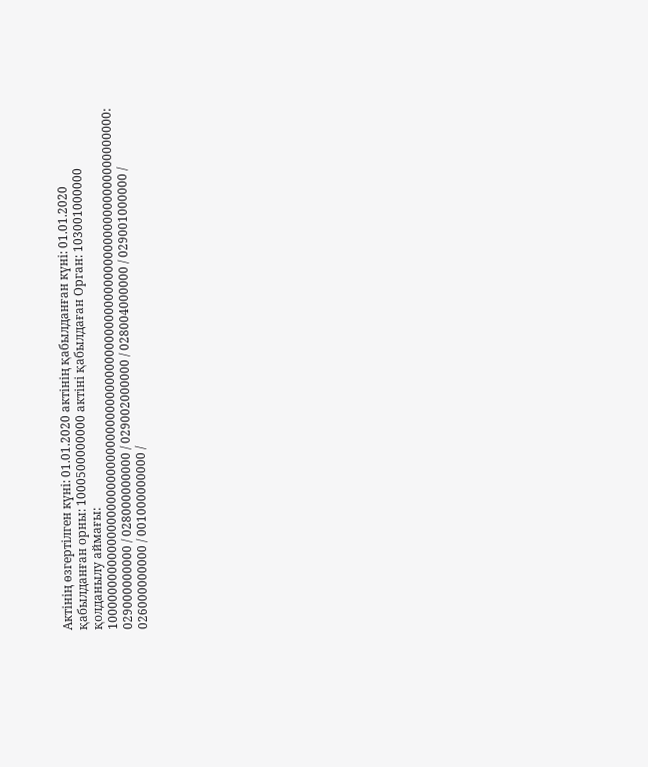Актінің өзгертілген күні: 01.01.2020 актінің қабылданған күні: 01.01.2020 қабылданған орны: 1000500000000 актіні қабылдаған Орган: 103001000000 қолданылу аймағы: 10000000000000000000000000000000000000000000000000000000000000000000000000: 029000000000 / 028000000000 / 029002000000 / 028004000000 / 029001000000 / 026000000000 / 001000000000 /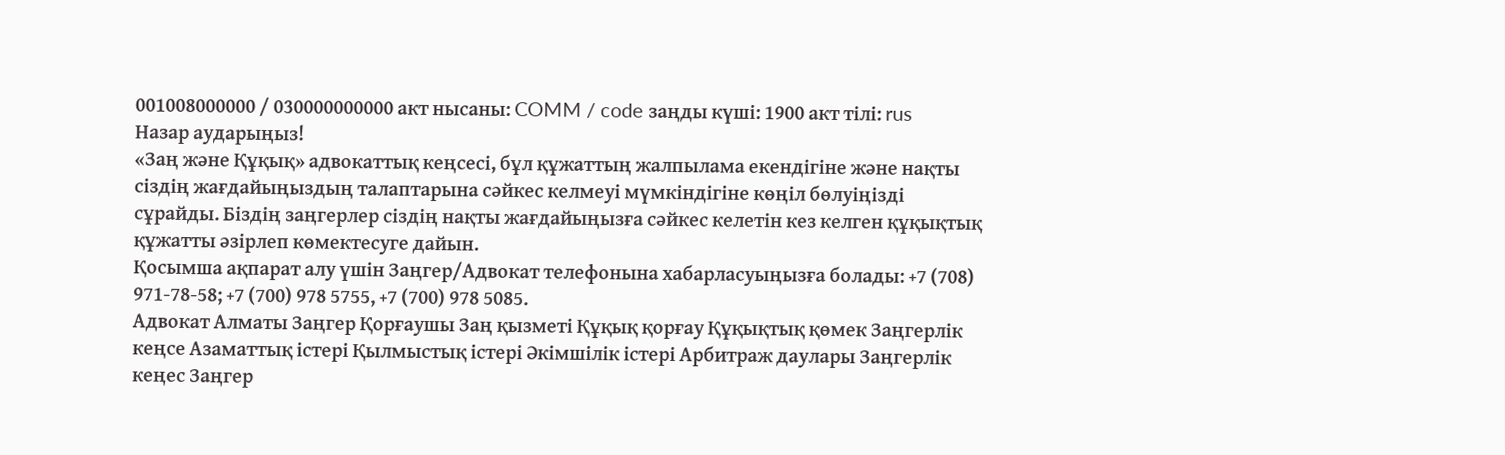001008000000 / 030000000000 акт нысаны: COMM / code заңды күші: 1900 акт тілі: rus
Назар аударыңыз!
«Заң және Құқық» адвокаттық кеңсесі, бұл құжаттың жалпылама екендігіне және нақты сіздің жағдайыңыздың талаптарына сәйкес келмеуі мүмкіндігіне көңіл бөлуіңізді сұрайды. Біздің заңгерлер сіздің нақты жағдайыңызға сәйкес келетін кез келген құқықтық құжатты әзірлеп көмектесуге дайын.
Қосымша ақпарат алу үшін Заңгер/Адвокат телефонына хабарласуыңызға болады: +7 (708) 971-78-58; +7 (700) 978 5755, +7 (700) 978 5085.
Адвокат Алматы Заңгер Қорғаушы Заң қызметі Құқық қорғау Құқықтық қөмек Заңгерлік кеңсе Азаматтық істері Қылмыстық істері Әкімшілік істері Арбитраж даулары Заңгерлік кеңес Заңгер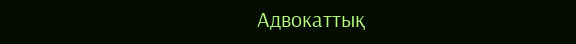Адвокаттық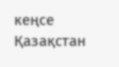кеңсе Қазақстан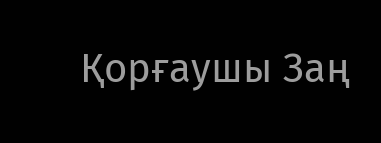Қорғаушы Заң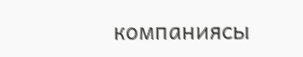компаниясы